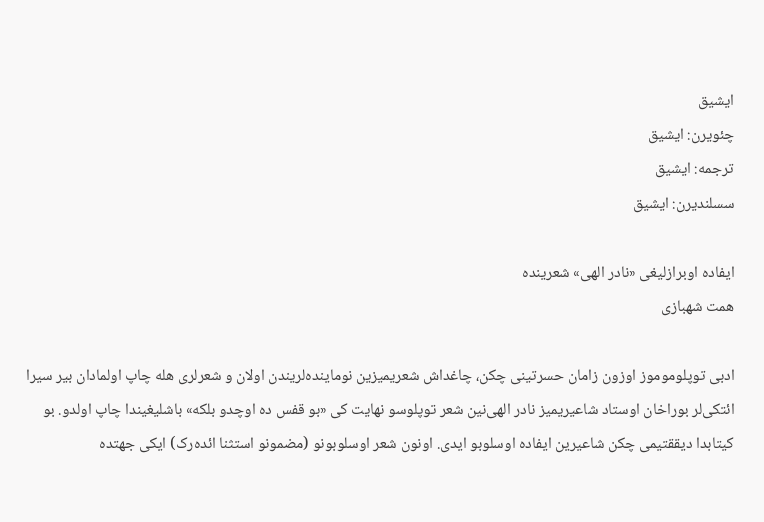ایشیق
چئویرن: ایشیق
ترجمه: ایشیق
سسلندیرن: ایشیق

ایفاده اوبرازلیغی «نادر الهی» شعرینده
همت شهبازی

ادبی توپلوموموز اوزون زامان حسرتینی چکن، چاغداش شعریمیزین نوماینده‌لریندن اولان و شعرلری هله چاپ اولمادان بیر سیرا ائتکی‌لر بوراخان اوستاد شاعیریمیز نادر الهی‌نین شعر توپلوسو نهایت کی «بو قفس ده اوچدو بلکه» باشلیغیندا چاپ اولدو. بو کیتابدا دیققتیمی چکن شاعیرین ایفاده اوسلوبو ایدی. اونون شعر اوسلوبونو (مضمونو استثنا ائده‌رک) ایکی جهتده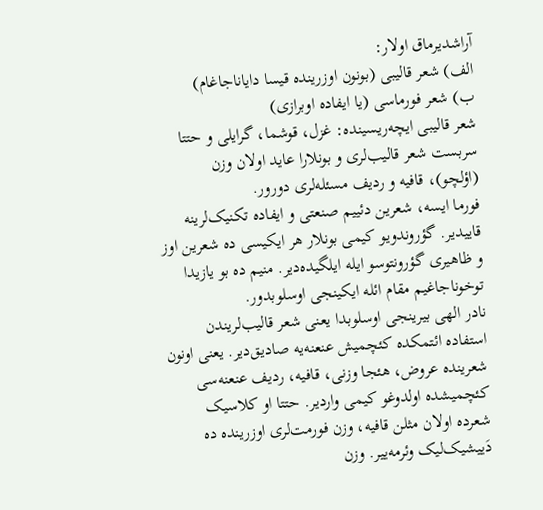آراشدیرماق اولار:
الف) شعر قالیبی (بونون اوزرینده قیسا دایاناجاغام)
ب) شعر فورماسی (یا ایفاده اوبرازی)
شعر قالیبی ایچه‌ریسینده: غزل، قوشما، گرایلی و حتتا سربست شعر قالیب‌لری و بونلارا عاید اولان وزن (اؤلچو)، قافیه و ردیف مسئله‌لری دورور.
فورما ایسه، شعرین دئییم صنعتی و ایفاده تکنیک‌لرینه قاییدیر. گؤروندویو کیمی بونلار هر ایکیسی ده شعرین اوز و ظاهیری گؤرونتوسو ایله ایلگیده‌دیر. منیم ده بو یازیدا توخوناجاغیم مقام ائله ایکینجی اوسلوبدور.
نادر الهی بیرینجی اوسلوبدا یعنی شعر قالیب‌لریندن استفاده ائتمکده کئچمیش عنعنه‌یه صادیق‌دیر. یعنی اونون شعرینده عروض، هئجا وزنی، قافیه، ردیف عنعنه‌سی کئچمیشده اولدوغو کیمی واردیر. حتتا او کلاسیک شعرده اولان مثلن قافیه، وزن فورمت‌لری اوزرینده ده دَییشیک‌لیک وئرمه‌ییر. وزن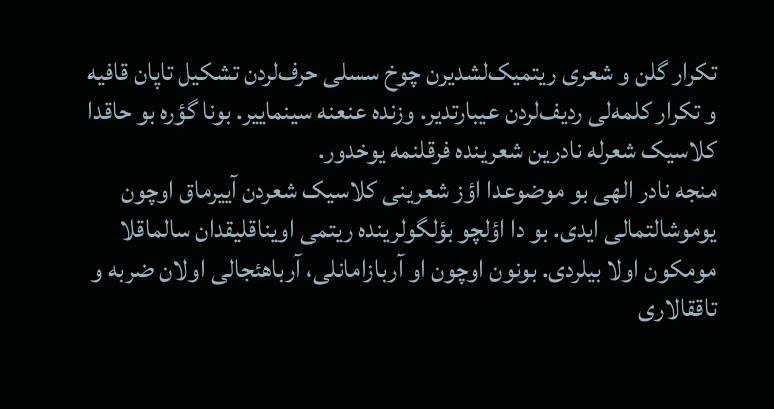تکرار گلن و شعری ریتمیک‌لشدیرن چوخ سسلی حرف‌لردن تشکیل تاپان قافیه و تکرار کلمه‌لی ردیف‌لردن عیبارتدیر. وزنده عنعنه سینماییر. بونا گؤره بو حاقدا کلاسیک شعرله نادرین شعرینده فرقلنمه یوخدور.
منجه نادر الهی بو موضوعدا اؤز شعرینی کلاسیک شعردن آییرماق اوچون یوموشالتمالی ایدی. بو دا اؤلچو بؤلگولرینده ریتمی اویناقلیقدان سالماقلا مومکون اولا بیلردی. بونون اوچون او آربازامانلی، آرباهئجالی اولان ضربه‌ و تاققالاری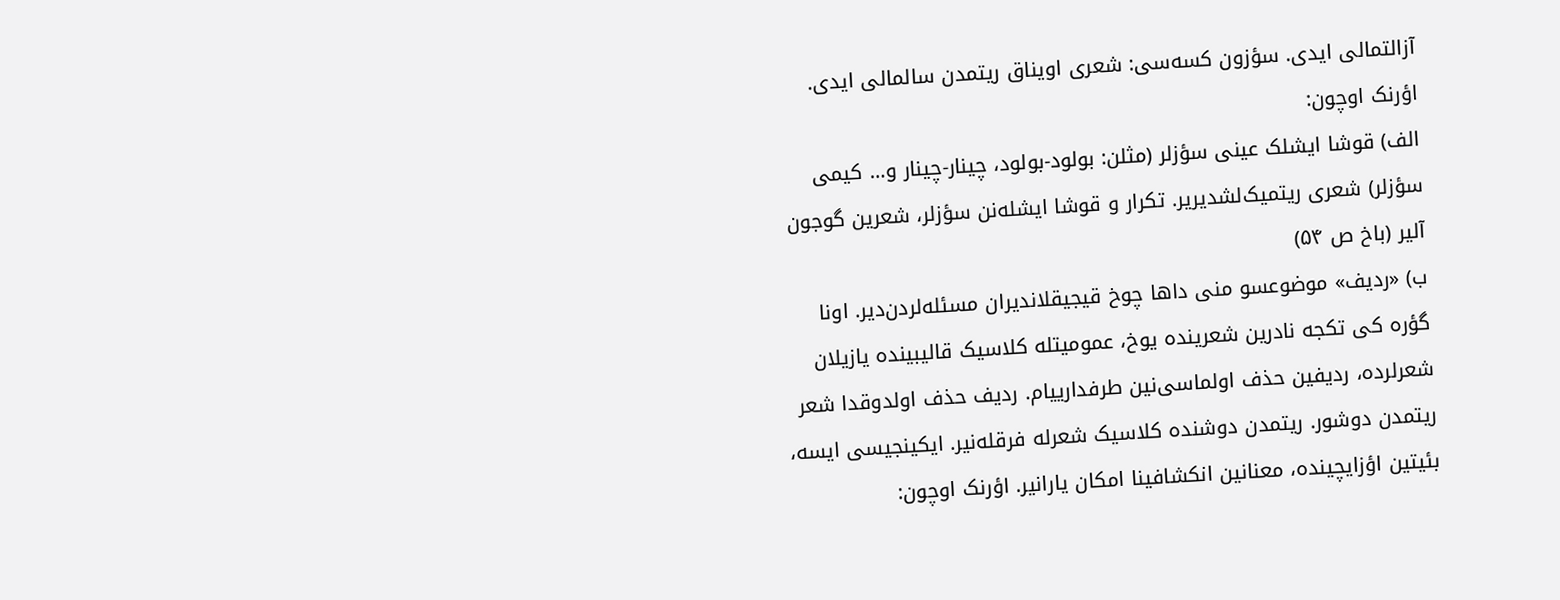آزالتمالی ایدی. سؤزون کسه‌سی: شعری اویناق ریتمدن سالمالی ایدی.
اؤرنک اوچون:
الف) قوشا ایشلک عینی سؤزلر (مثلن: بولود-بولود، چینار-چینار و… کیمی سؤزلر) شعری ریتمیک‌لشدیریر. تکرار و قوشا ایشله‌نن سؤزلر، شعرین گوجون آلیر (باخ ص ۵۴)
ب) «ردیف» موضوعسو منی داها چوخ قیجیقلاندیران مسئله‌لردن‌دیر. اونا گؤره کی تکجه نادرین شعرینده یوخ، عمومیتله کلاسیک قالیبینده یازیلان شعرلرده، ردیفین حذف اولماسی‌نین طرفدارییام. ردیف حذف اولدوقدا شعر ریتمدن دوشور. ریتمدن دوشنده کلاسیک شعرله فرقله‌نیر. ایکینجیسی ایسه، بئیتین اؤزایچینده، معنانین انکشافینا امکان یارانیر. اؤرنک اوچون: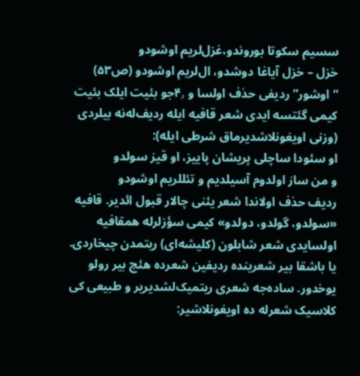سسیم سکوتا بوروندو،غزل‌لریم اوشودو
خزل – خزل آیاغا دوشدو، ال‌لریم اوشودو (ص۵۳)
“اوشور” ردیفی حذف اولسا و ۴٫جو بئیت ایلک بئیت کیمی گئتسه ایدی شعر قافیه ایله ردیف‌له‌نه بیلردی (وزنی اویغونلاشدیرماق شرطی ایله):
او سئودا ساچلی پریشان پاییز، او قیز سولدو
و من ساز اولدوم آسیلدیم و تئللریم اوشودو
ردیف حذف اولاندا شعر یئنی‌ چالار قبول ائدیر. قافیه «سولدو، گولدو، دولدو» کیمی سؤزلرله همقافیه اولسایدی شعر شابلون (کلیشه‌ای) ریتمدن چیخاردی.
یا باشقا بیر شعرینده ردیفین شعرده هئچ بیر رولو یوخدور. ساده‌جه شعری ریتمیک‌لشدیریر و طبیعی کی کلاسیک شعرله ده اویغونلاشیر: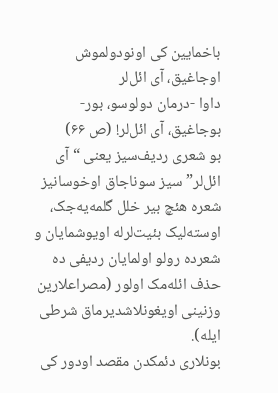باخمایین کی اونودولموش اوجاغیق، آی ائل‌لر
داوا -درمان دولوسو، بور-بوجاغیق، آی ائل‌لر! (ص ۶۶)
بو شعری ردیف‌سیز یعنی “آی ائل‌لر”سیز سوناجاق اوخوسانیز شعره هئچ بیر خلل گلمه‌یه‌جک، اوسته‌لیک بئیت‌لرله اویوشمایان و شعرده رولو اولمایان ردیفی ده حذف ائله‌مک اولور (مصراعلارین وزنینی اویغونلاشدیرماق شرطی ایله).
بونلاری دئمکدن مقصد اودور کی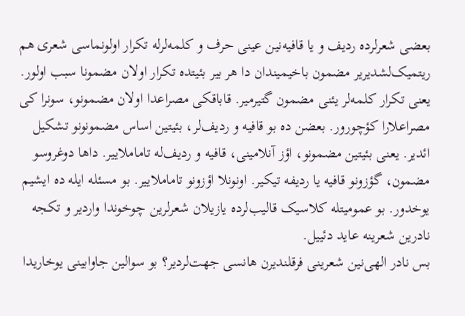بعضی شعرلرده ردیف و یا قافیه‌نین عینی حرف و کلمه‌لرله تکرار اولونماسی شعری هم ریتمیک‌لشدیریر مضمون باخیمیندان دا هر بیر بئیتده تکرار اولان مضمونا سبب اولور. یعنی تکرار کلمه‌لر یئنی مضمون گتیرمیر. قاباقکی مصراعدا اولان مضمونو، سونرا کی مصراعلارا کؤچورور. بعضن ده بو قافیه و ردیف‌لر، بئیتین اساس مضمونونو تشکیل ائدیر. یعنی بئیتین مضمونو، اؤز آنلامینی، قافیه و ردیف‌له تاماملاییر. داها دوغروسو مضمون، گؤزونو قافیه‌ یا ردیفه تیکیر. اونونلا اؤزونو تاماملاییر. بو مسئله ایله ده ایشیم یوخدور. بو عمومیتله کلاسیک قالیب‌لرده یازیلان شعرلرین چوخوندا واردیر و تکجه نادرین شعرینه عاید دئییل.
بس نادر الهی‌نین شعرینی فرقلندیرن هانسی جهت‌لردیر؟ بو سوالین جاوابینی یوخاریدا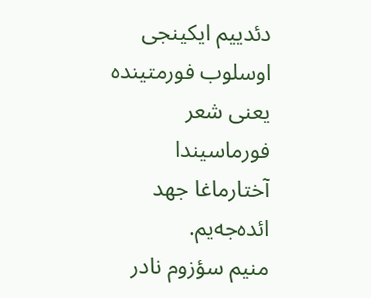دئدییم ایکینجی اوسلوب فورمتینده یعنی شعر فورماسیندا آختارماغا جهد ائده‌جه‌یم.
منیم سؤزوم نادر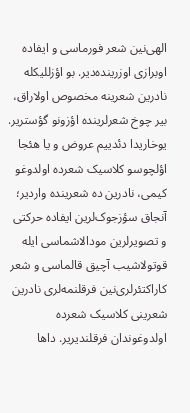الهی‌نین شعر فورماسی و ایفاده اوبرازی اوزرینده‌دیر. بو اؤزللیکله نادرین شعرینه مخصوص اولاراق، بیر چوخ شعرلرینده اؤزونو گؤستریر. یوخاریدا دئدییم عروض و یا هئجا اؤلچوسو کلاسیک شعرده اولدوغو کیمی، نادرین ده شعرینده واردیر؛ آنجاق سؤزجوک‌لرین ایفاده حرکتی و تصویرلرین مودالاشماسی ایله قوتولاشیب آچیق قالماسی و شعر کاراکتئرلری‌نین فرقلنمه‌لری نادرین شعرینی کلاسیک شعرده اولدوغوندان فرقلندیریر. داها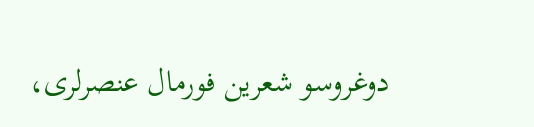دوغروسو شعرین فورمال عنصرلری،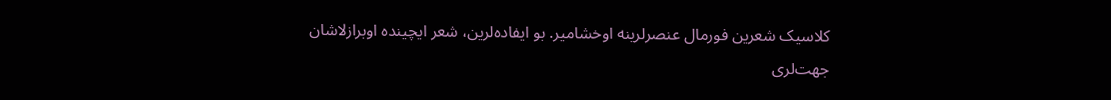کلاسیک شعرین فورمال عنصرلرینه اوخشامیر. بو ایفاده‌لرین، شعر ایچینده اوبرازلاشان جهت‌لری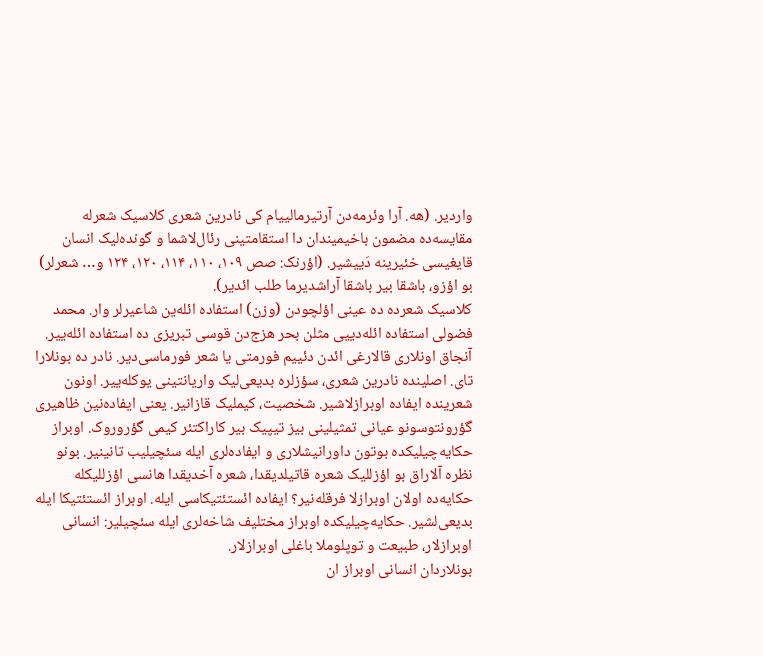واردیر. (هه. آرا وئرمه‌دن آرتیرمالییام کی نادرین شعری کلاسیک شعرله مقایسه‌ده مضمون باخیمیندان دا استقامتینی رئال‌لاشما و گونده‌لیک انسان قایغیسی خئیرینه دَییشیر. (اؤرنک: صص ۱۰۹، ۱۱۰، ۱۱۴، ۱۲۰، ۱۲۴ و… شعرلر) بو اؤزو، باشقا بیر باشقا آراشدیرما طلب ائدیر).
کلاسیک شعرده ده عینی اؤلچودن (وزن) استفاده ائله‌ین شاعیرلر وار. محمد فضولی استفاده ائله‌دییی مثلن بحر هزج‌دن قوسی تبریزی ده استفاده ائله‌ییر. آنجاق اونلاری قالارغی ائدن دئییم فورمتی یا شعر فورماسی‌دیر. نادر ده بونلارا تای. اصلینده نادرین شعری، سؤزلره بدیعی‌لیک واریانتینی یوکله‌ییر. اونون شعرینده ایفاده اوبرازلاشیر. شخصیت، کیملیک قازانیر. یعنی ایفاده‌نین ظاهیری گؤرونتوسونو عیانی تمثیلینی بیز تیپیک بیر کاراکتئر کیمی گؤروروک. اوبراز حکایه‌چیلیکده بوتون داورانیشلاری و ایفاده‌لری ایله سئچیلیب تانینیر. بونو نظره آلاراق بو اؤزللیک شعره قاتیلدیقدا، شعره آخدیقدا هانسی اؤزللیکله حکایه‌ده اولان اوبرازلا فرقله‌نیر؟ ایفاده ائستئتیکاسی ایله. اوبراز ائستئتیکا ایله بدیعی‌لشیر. حکایه‌چیلیکده اوبراز مختلیف شاخه‌لری ایله سئچیلیر: انسانی اوبرازلار، طبیعت و توپلوملا باغلی اوبرازلار.
بونلاردان انسانی اوبراز ان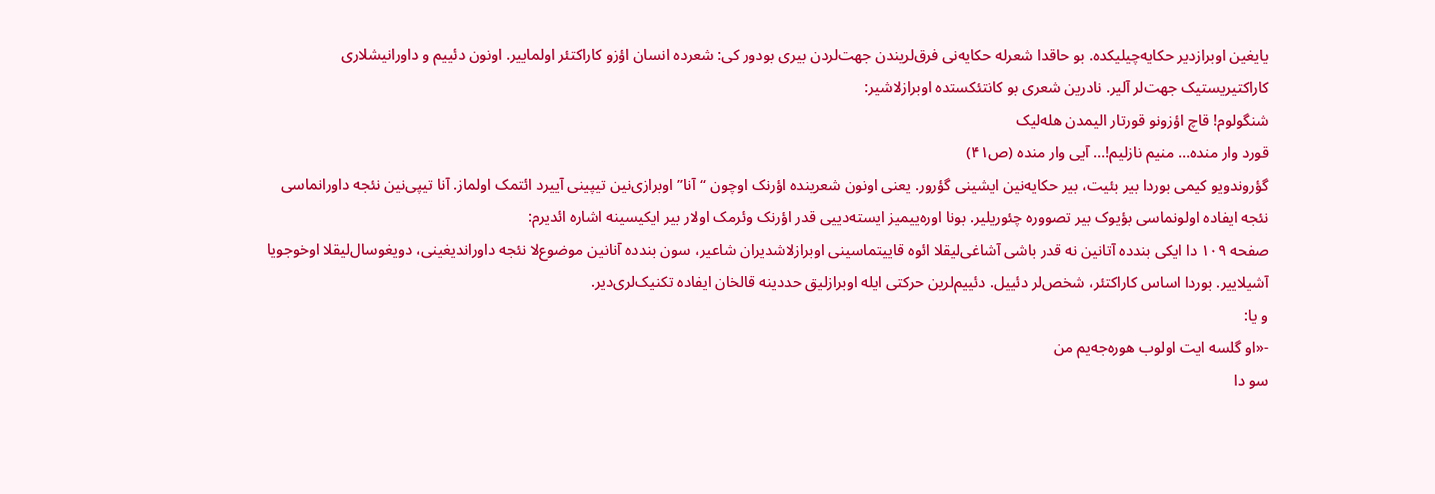یایغین اوبرازدیر حکایه‌چیلیکده. بو حاقدا شعرله حکایه‌نی فرق‌لریندن جهت‌لردن بیری بودور کی: شعرده انسان اؤزو کاراکتئر اولماییر. اونون دئییم و داورانیشلاری کاراکتیریستیک جهت‌لر آلیر. نادرین شعری بو کانتئکستده اوبرازلاشیر:
شنگولوم! قاچ اؤزونو قورتار الیمدن هله‌لیک
قورد وار منده… منیم نازلیم!… آیی وار منده (ص۴۱)
گؤروندویو کیمی بوردا بیر بئیت، بیر حکایه‌نین ایشینی گؤرور. یعنی اونون شعرینده اؤرنک اوچون “آنا” اوبرازی‌نین تیپینی آییرد ائتمک اولماز. آنا تیپی‌نین نئجه داورانماسی نئجه ایفاده اولونماسی بؤیوک بیر تصووره چئوریلیر. بونا اوره‌ییمیز ایسته‌دییی قدر اؤرنک وئرمک اولار بیر ایکیسینه اشاره ائدیرم:
صفحه ۱۰۹ دا ایکی بندده آتانین نه‌ قدر باشی آشاغی‌لیقلا ائوه قاییتماسینی اوبرازلاشدیران شاعیر، سون بندده آنانین موضوع‌لا نئجه داوراندیغینی، دویغوسال‌لیقلا اوخوجویا آشیلاییر. بوردا اساس کاراکتئر، شخص‌لر دئییل. دئییم‌لرین حرکتی ایله اوبرازلیق حددینه قالخان ایفاده تکنیک‌لری‌دیر.
و یا:
-«او گلسه ایت اولوب هوره‌جه‌یم من
سو دا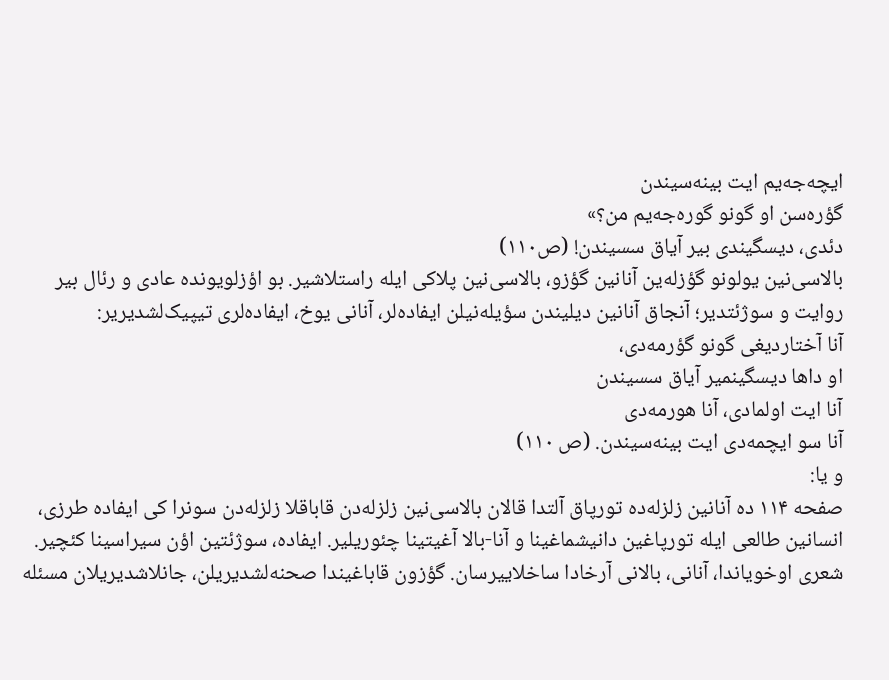ایچه‌جه‌یم ایت بینه‌سیندن
گؤره‌سن او گونو گوره‌جه‌یم من؟»
دئدی، دیسگیندی بیر آیاق سسیندن! (ص۱۱۰)
بالاسی‌نین یولونو گؤزله‌ین آنانین گؤزو، بالاسی‌نین پلاکی ایله راستلاشیر. بو اؤزلویونده عادی و رئال بیر روایت‌ و سوژئتدیر؛ آنجاق آنانین دیلیندن سؤیله‌نیلن ایفاده‌لر، آنانی یوخ، ایفاده‌لری تیپیک‌لشدیریر:
آنا آختاردیغی گونو گؤرمه‌دی،
او داها دیسگینمیر آیاق سسیندن
آنا ایت اولمادی، آنا هورمه‌دی
آنا سو ایچمه‌دی ایت بینه‌سیندن. (ص ۱۱۰)
و یا:
صفحه ۱۱۴ ده آنانین زلزله‌ده تورپاق آلتدا قالان بالاسی‌نین زلزله‌دن قاباقلا زلزله‌دن سونرا کی ایفاده طرزی، انسانین طالعی ایله تورپاغین دانیشماغینا و آنا-بالا آغیتینا چئوریلیر. ایفاده، سوژئتین اؤن سیراسینا کئچیر. شعری اوخویاندا، آنانی، بالانی آرخادا ساخلاییرسان. گؤزون قاباغیندا صحنه‌لشدیریلن، جانلاشدیریلان مسئله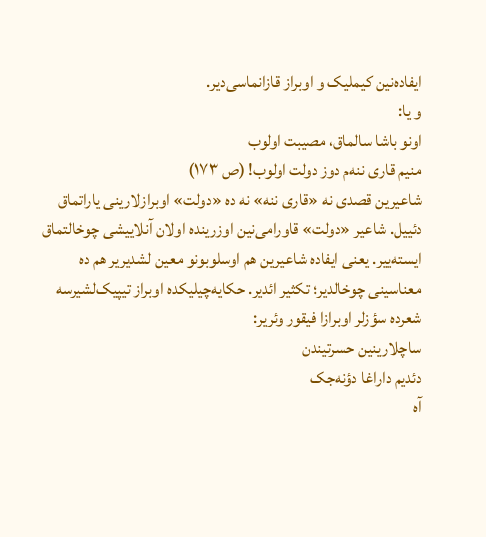ایفاده‌نین کیملیک و اوبراز قازانماسی‌دیر.
و یا:
اونو باشا سالماق، مصیبت اولوب
منیم قاری ننه‌م دوز دولت اولوب! (ص ۱۷۳)
شاعیرین قصدی نه «قاری ننه» نه ده «دولت» اوبرازلارینی یاراتماق دئییل. شاعیر «دولت» قاورامی‌نین اوزرینده اولان آنلاییشی چوخالتماق ایسته‌ییر. یعنی ایفاده شاعیرین هم اوسلوبونو معین لشدیریر هم ده معناسینی چوخالدیر؛ تکثیر ائدیر. حکایه‌چیلیکده اوبراز تیپیک‌لشیرسه شعرده سؤزلر اوبرازا فیقور وئریر:
ساچلارینین حسرتیندن
دئدیم داراغا دؤنه‌جک
آه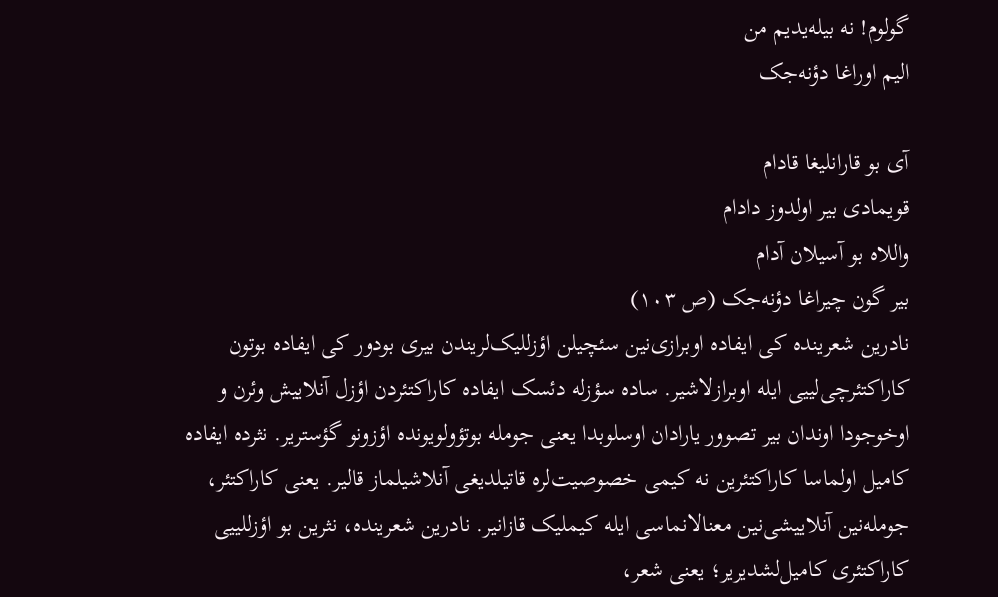گولوم! نه بیله‌یدیم من
الیم اوراغا دؤنه‌جک

آی بو قارانلیغا قادام
قویمادی بیر اولدوز دادام
واللاه بو آسیلان آدام
بیر گون چیراغا دؤنه‌جک (ص ۱۰۳)
نادرین شعرینده کی ایفاده اوبرازی‌نین سئچیلن اؤزللیک‌لریندن بیری بودور کی ایفاده بوتون کاراکتئرچی‌لییی ایله اوبرازلاشیر. ساده سؤزله دئسک ایفاده کاراکتئردن اؤزل آنلاییش وئرن و اوخوجودا اوندان بیر تصوور یارادان اوسلوبدا یعنی جومله بوتؤولویونده اؤزونو گؤستریر. نثرده ایفاده کامیل اولماسا کاراکتئرین نه کیمی خصوصیت‌لره قاتیلدیغی آنلاشیلماز قالیر. یعنی کاراکتئر، جومله‌نین آنلاییشی‌نین معنالانماسی ایله کیملیک قازانیر. نادرین شعرینده، نثرین بو اؤزللییی کاراکتئری کامیل‌لشدیریر؛ یعنی شعر،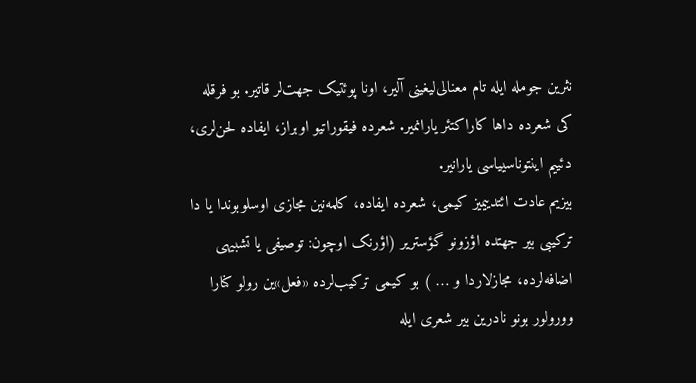نثرین جومله ایله تام معنالی‌لیغینی آلیر، اونا پوئتیک جهت‌لر قاتیر. بو فرقله کی شعرده داها کاراکتئر یارانمیر. شعرده فیقوراتیو اوبراز، ایفاده لحن‌لری، دئییم اینتوناسییاسی یارانیر.
بیزیم عادت ائتدییمیز کیمی، شعرده ایفاده، کلمه‌نین مجازی اوسلوبوندا یا دا ترکیبی بیر جهتده اؤزونو گؤستریر (اؤرنک اوچون: توصیفی یا تشبیهی اضافه‌لرده، مجازلاردا و … ) بو کیمی ترکیب‌لرده «فعل»ین رولو کنارا وورولور بونو نادرین بیر شعری ایله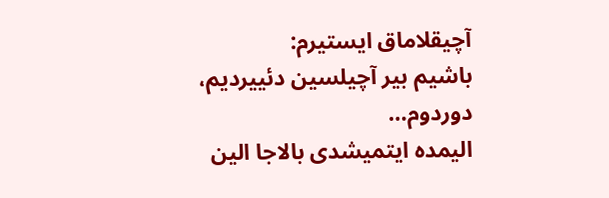آچیقلاماق ایستیرم:
باشیم بیر آچیلسین دئییردیم، دوردوم…
الیمده ایتمیشدی بالاجا الین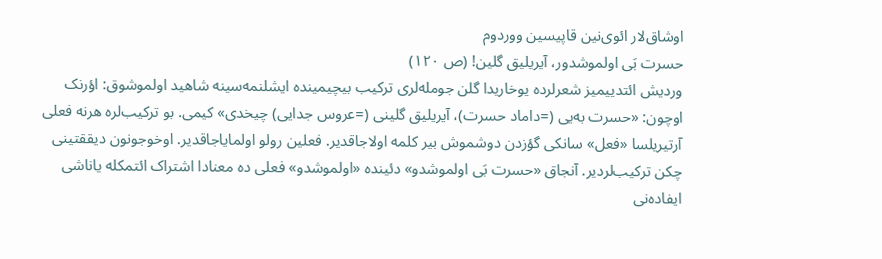اوشاق‌لار ائوی‌نین قاپیسین ووردوم
حسرت بَی اولموشدور، آیریلیق گلین! (ص ۱۲۰)
وردیش ائتدییمیز شعرلرده یوخاریدا گلن جومله‌‌لری ترکیب بیچیمینده ایشلنمه‌سینه شاهید اولموشوق: اؤرنک اوچون: «حسرت به‌یی (=داماد حسرت)، آیریلیق گلینی (=عروس جدایی) چیخدی» کیمی. بو ترکیب‌لره هرنه فعلی آرتیریلسا «فعل» سانکی گؤزدن دوشموش بیر کلمه اولاجاقدیر. فعلین رولو اولمایاجاقدیر. اوخوجونون دیققتینی چکن ترکیب‌لردیر. آنجاق «حسرت بَی اولموشدو» دئینده «اولموشدو» فعلی ده معنادا اشتراک ائتمکله یاناشی ایفاده‌نی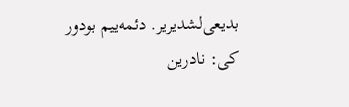بدیعی‌لشدیریر. دئمه‌ییم بودور کی: نادرین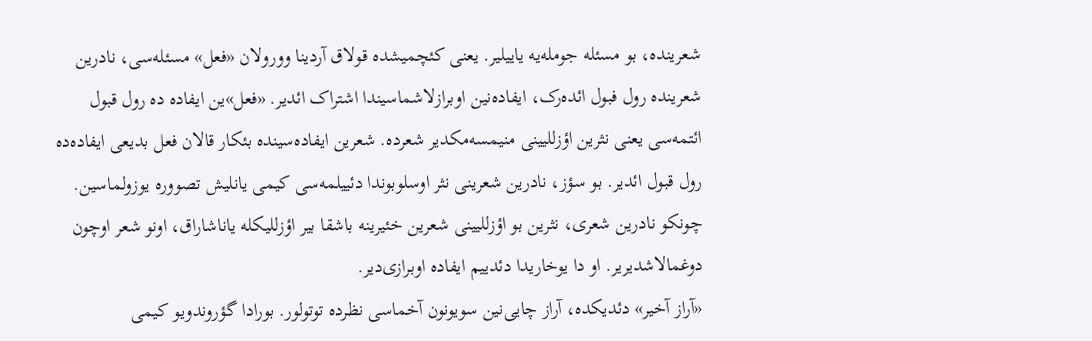شعرینده، بو مسئله جومله‌یه یاییلیر. یعنی کئچمیشده قولاق آردینا وورولان «فعل» مسئله‌سی، نادرین شعرینده رول فبول ائده‌رک، ایفاده‌نین اوبرازلاشماسیندا اشتراک ائدیر. «فعل»ین ایفاده ده رول قبول ائتمه‌سی یعنی نثرین اؤزللیینی منیمسه‌مکدیر شعرده. شعرین ایفاده‌سینده بئکار قالان فعل بدیعی ایفاده‌ده رول قبول ائدیر. بو سؤز، نادرین شعرینی نثر اوسلوبوندا دئییلمه‌سی کیمی یانلیش تصووره یوزولماسین. چونکو نادرین شعری، نثرین بو اؤزللیینی شعرین خئیرینه باشقا بیر اؤزللیکله یاناشاراق، اونو شعر اوچون دوغمالاشدیریر. او دا یوخاریدا دئدییم ایفاده اوبرازی‌دیر.
«آراز آخیر» دئدیکده، آراز چایی‌نین سویونون آخماسی نظرده توتولور. بورادا گؤروندویو کیمی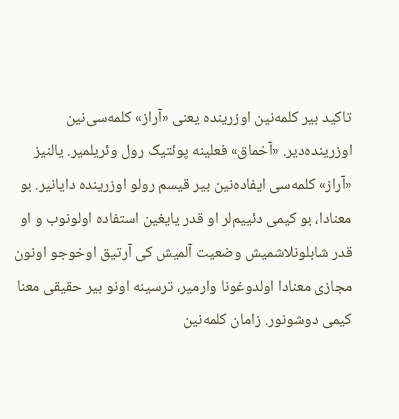تاکید بیر کلمه‌نین اوزرینده یعنی «آراز» کلمه‌سی‌نین اوزرینده‌دیر. «آخماق» فعلینه پوئتیک رول وئریلمیر. یالنیز «آراز» کلمه‌سی ایفاده‌نین بیر قیسم رولو اوزرینده دایانیر. بو معنادا، بو کیمی دئییم‌لر او قدر یایغین استفاده اولونوب و او قدر شابلونلاشمیش وضعیت آلمیش کی آرتیق اوخوجو اونون مجازی معنادا اولدوغونا وارمیر، ترسینه اونو بیر حقیقی معنا کیمی دوشونور. زامان کلمه‌نین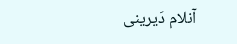آنلام دَیرینی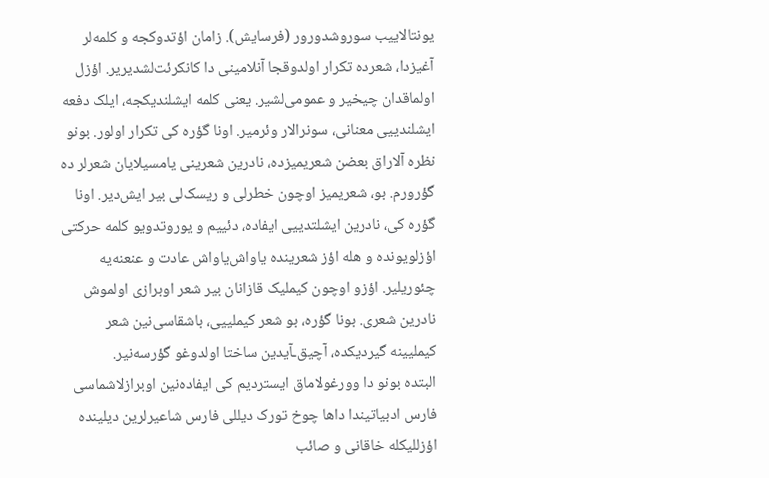یونتالاییب سوروشدورور (فرسایش). زامان اؤتدوکجه و کلمه‌لر آغیزدا، شعرده تکرار اولدوقجا آنلامینی دا کانکرئت‌لشدیریر. اؤزل اولماقدان چیخیر و عمومی‌لشیر. یعنی کلمه ایشلندیکجه، ایلک دفعه ایشلندییی معنانی، سونرالار وئرمیر. اونا گؤره کی تکرار اولور. بونو نظره آلاراق بعضن شعریمیزده، نادرین شعرینی یامسیلایان شعرلر ده گؤرورم. بو، شعریمیز اوچون خطرلی و ریسک‌لی بیر ایش‌دیر. اونا گؤره کی، نادرین ایشلتدییی ایفاده، دئییم و یوروتدویو کلمه حرکتی اؤزلویونده و هله اؤز شعرینده یاواش‌یاواش عادت و عنعنه‌یه چئوریلیر. اؤزو اوچون کیملیک قازانان بیر شعر اوبرازی اولموش نادرین شعری. بونا گؤره، بو شعر کیملییی، باشقاسی‌نین شعر کیملیینه گیردیکده، آچیق‌ـآیدین ساختا اولدوغو گؤرسه‌نیر.
البتده بونو دا وورغولاماق ایستردیم کی ایفاده‌‌نین اوبرازلاشماسی فارس ادبیاتیندا داها چوخ تورک دیللی فارس شاعیرلرین دیلینده اؤزللیکله خاقانی و صائب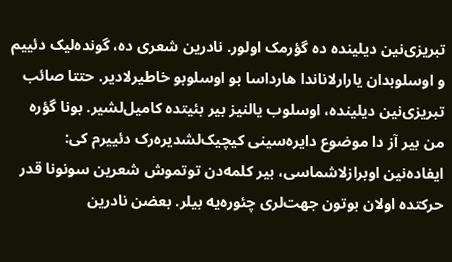تبریزی‌نین دیلینده ده گؤرمک اولور. نادرین شعری ده، گونده‌لیک دئییم و اوسلوبدان یارارلاناندا هارداسا بو اوسلوبو خاطیرلادیر. حتتا صائب تبریزی‌نین دیلینده، اوسلوب یالنیز بیر بئیتده کامیل‌لشیر. بونا گؤره من بیر آز دا موضوع دایره‌سینی کیچیک‌لشدیره‌رک دئییرم کی:
ایفاده‌نین اوبرازلاشماسی، بیر کلمه‌دن توتموش شعرین سونونا قدر حرکتده اولان بوتون جهت‌لری چئوره‌یه بیلر. بعضن نادرین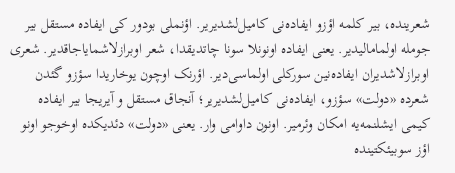شعرینده، بیر کلمه اؤزو ایفاده‌نی کامیل‌لشدیریر. اؤنملی بودور کی ایفاده مستقل بیر جومله اولمامالیدیر. یعنی ایفاده اونونلا سونا چاتدیقدا، شعر اوبرازلاشمایاجاقدیر. شعری اوبرازلاشدیران ایفاده‌نین سورکلی اولماسی‌دیر. اؤرنک اوچون یوخاریدا سؤزو گئدن شعرده «دولت» سؤزو، ایفاده‌نی کامیل‌لشدیریر؛ آنجاق مستقل و آیریجا بیر ایفاده کیمی ایشلنمه‌یه امکان وئرمیر. اونون داوامی وار. یعنی «دولت» دئدیکده اوخوجو اونو اؤز سوبیئکتینده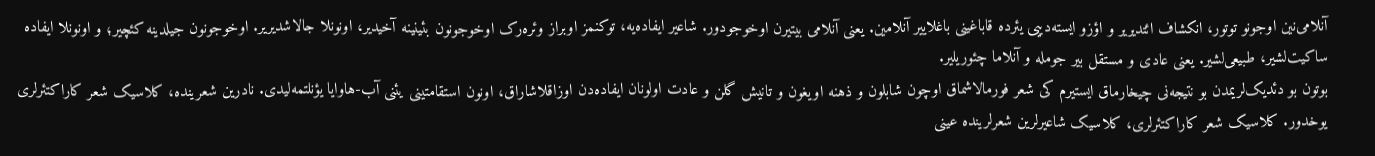آنلامی‌نین اوجونو توتور، انکشاف ائتدیریر و اؤزو ایسته‌دییی یئرده قاباغینی باغلاییر آنلامین. یعنی آنلامی بیتیرن اوخوجودور. شاعیر ایفاده‌یه، توکنمز اوبراز وئره‌رک اوخوجونون بئینینه آخیدیر، اونونلا جالاشدیریر. اوخوجونون جیلدینه کئچیر؛ و اونونلا ایفاده ساکیت‌لشیر، طبیعی‌لشیر. یعنی عادی و مستقل بیر جومله و آنلاما چئوریلیر.
بوتون بو دئدیک‌لریمدن بو نتیجه‌نی چیخارماق ایستیرم کی شعر فورمالاشماق اوچون شابلون و ذهنه اویغون و تانیش گلن و عادت اولونان ایفاده‌دن اوزاقلاشاراق، اونون استقامتینی یئنی آب-هاوایا یؤنلتمه‌لیدی. نادرین شعرینده، کلاسیک شعر کاراکتئرلری یوخدور. کلاسیک شعر کاراکتئرلری، کلاسیک شاعیرلرین شعرلرینده عینی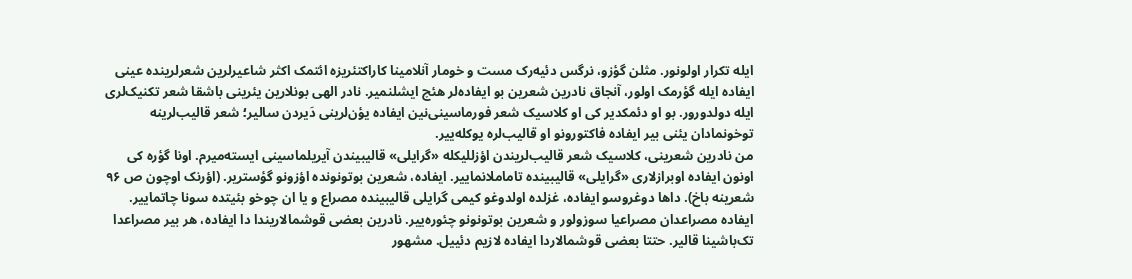ایله تکرار اولونور. مثلن گؤزو، نرگس دئیه‌رک مست و خومار آنلامینا کاراکتئریزه ائتمک اکثر شاعیرلرین شعرلرینده عینی ایفاده ایله گؤرمک اولور، آنجاق نادرین شعرین بو ایفاده‌لر هئچ ایشلنمیر. نادر الهی بونلارین یئرینی باشقا شعر تکنیک‌لری ایله دولدورور. بو او دئمکدیر کی او کلاسیک شعر فورماسینی‌نین ایفاده یؤن‌لرینی دَیردن سالیر؛ شعر قالیب‌لرینه توخونمادان یئنی بیر ایفاده فاکتورونو او قالیب‌لره یوکله‌ییر.
من نادرین شعرینی، کلاسیک شعر قالیب‌لریندن اؤزللیکله «گرایلی» قالیبیندن آیریلماسینی ایسته‌میرم. اونا گؤره کی اونون ایفاده اوبرازلاری «گرایلی» قالیبینده تاماملانماییر. ایفاده، شعرین بوتونونده اؤزونو گؤستریر. (اؤرنک اوچون ص ۹۶ شعرینه باخ). داها دوغروسو ایفاده، غزلده اولدوغو کیمی گرایلی قالیبینده مصراع و یا ان چوخو بئیتده سونا چاتماییر. ایفاده مصراعدان مصراعیا سوزولور و شعرین بوتونونو چئوره‌ییر. نادرین بعضی قوشمالاریندا دا ایفاده، هر بیر مصراعدا تک‌باشینا قالیر. حتتا بعضی قوشمالاردا ایفاده لازیم دئییل. مشهور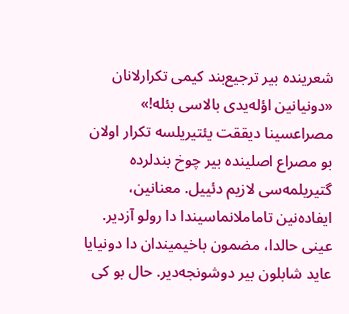شعرینده بیر ترجیع‌بند کیمی تکرارلانان «دونیانین اؤله‌یدی بالاسی بئله!» مصراعسینا دیققت یئتیریلسه تکرار اولان بو مصراع اصلینده بیر چوخ بندلرده گتیریلمه‌سی لازیم دئییل. معنانین، ایفاده‌نین تاماملانماسیندا دا رولو آزدیر. عینی حالدا، مضمون باخیمیندان دا دونیایا عاید شابلون بیر دوشونجه‌دیر. حال بو کی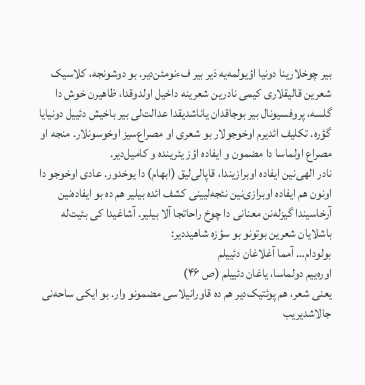بیر چوخلارینا دونیا اؤیولمه‌یه دَیر بیر فءنومئن‌دیر. بو دوشونجه، کلاسیک شعرین قالیقلاری کیمی نادرین شعرینه داخیل اولدوقدا، ظاهیرن خوش دا گلسه، پروفسیونال بیر بوجاقدان یاناشدیقدا عدالت‌لی بیر باخیش دئییل دونیایا گؤره. تکلیف ائدیرم اوخوجولار بو شعری او مصراع‌سیز اوخوسونلار. منجه او مصراع اولماسا دا مضمون و ایفاده اؤز یئرینده و کامیل‌دیر.
نادر الهی‌نین ایفاده اوبرازیندا، قاپالی‌لیق (ابهام) دا یوخدور. عادی اوخوجو دا اونون هم ایفاده اوبرازی‌نین نئجه‌لیینی کشف ائده بیلیر هم ده بو ایفاده‌نین آرخاسیندا گیزله‌نن معنانی دا چوخ راحاتجا آلا بیلیر. آشاغیدا کی بئیت‌له باشلایان شعرین بوتونو بو سؤزه شاهیددیر:
بولودام… آمما آغلاغان دئییلم
اوره‌ییم دولماسا، یاغان دئییلم (ص ۴۶)
یعنی شعر، هم پوئتیک‌دیر هم ده قاورانیلاسی مضمونو وار. بو ایکی ساحه‌نی جالاشدیریب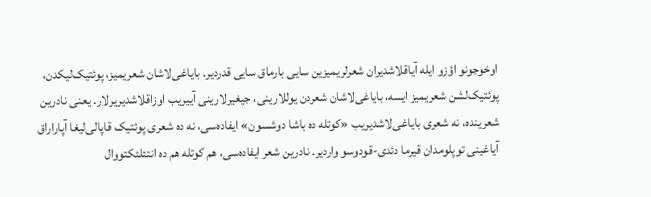اوخوجونو اؤزو ایله آیاقلاشدیران شعرلریمیزین سایی بارماق سایی قدردیر. بایاغی‌لاشان شعریمیز، پوئتیک‌لیکدن، پوئتیک‌لشن شعریمیز ایسه، بایاغی‌لاشان شعردن یوللارینی، جیغیرلارینی آییریب اوزاقلاشدیریرلار. یعنی نادرین شعرینده، نه شعری بایاغی‌لاشدیریب «کوتله ده باشا دوشسون» ایفاده‌سی، نه ده شعری پوئتیک قاپالی‌لیغا آپاراراق آیاغینی توپلومدان قیرما دئدی‌-قودوسو واردیر. نادرین شعر ایفاده‌سی، هم کوتله هم ده انتئلئکتووال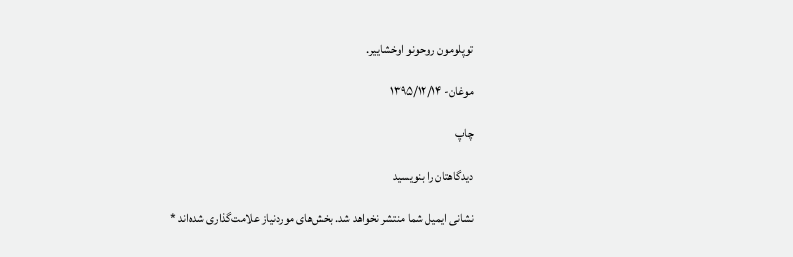توپلومون روحونو اوخشاییر.

موغان- ۱۳۹۵/۱۲/۱۴

چاپ

دیدگاهتان را بنویسید

نشانی ایمیل شما منتشر نخواهد شد. بخش‌های موردنیاز علامت‌گذاری شده‌اند *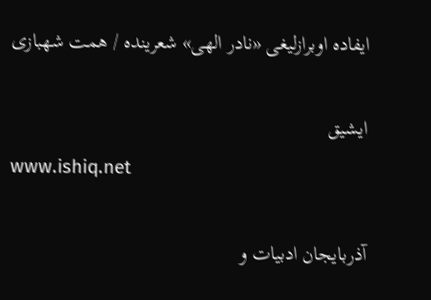ایفاده اوبرازلیغی «نادر الهی» شعرینده / همت شهبازی

ایشیق
www.ishiq.net

آذربایجان ادبیات و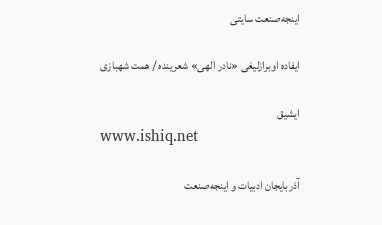اینجه‌صنعت سایتی

ایفاده اوبرازلیغی «نادر الهی» شعرینده / همت شهبازی

ایشیق
www.ishiq.net

آذربایجان ادبیات و اینجه‌صنعت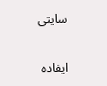سایتی

ایفاده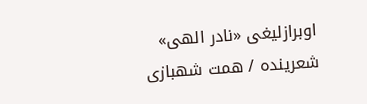اوبرازلیغی «نادر الهی» شعرینده / همت شهبازی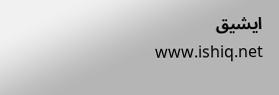ایشیق
www.ishiq.net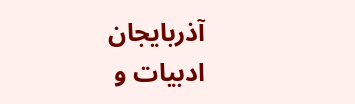آذربایجان ادبیات و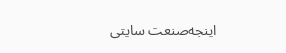اینجه‌صنعت سایتی